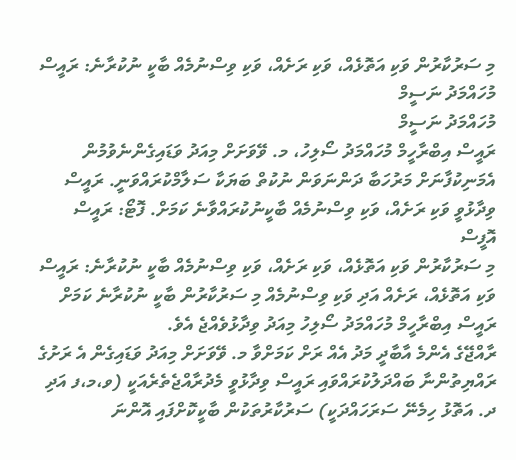މި ސަރުކާރުން ވަކި އަތޮޅެއް، ވަކި ރަށެއް، ވަކި ވިސްނުމެއް ބާކީ ނުކުރާނެ: ރައީސް
މުހައްމަދު ނަސީމް
މުހައްމަދު ނަސީމް
ރައީސް އިބްރާހީމް މުހައްމަދު ސޯލިހު، މ. ވޭވަށަށް މިއަދު ވަޑައިގެންނެވުމުން އެމަނިކުފާނަށް މަރުހަބާ ދަންނަވަން ނުކުތް ބަޔަކާ ސަލާމްކުރައްވަނީ. ރައީސް ވިދާޅުވީ ވަކި ރަށެއް، ވަކި ވިސްނުމެއް ބާކީނުކުރައްވާނެ ކަމަށް. ފޮޓޯ: ރައީސް އޮފީސް
މި ސަރުކާރުން ވަކި އަތޮޅެއް، ވަކި ރަށެއް، ވަކި ވިސްނުމެއް ބާކީ ނުކުރާނެ: ރައީސް
ވަކި އަތޮޅެއް، ރަށެއް އަދި ވަކި ވިސްނުމެއް މި ސަރުކާރުން ބާކީ ނުކުރާނެ ކަމަށް ރައީސް އިބްރާހީމް މުހައްމަދު ސޯލިހު މިއަދު ވިދާޅުވެއްޖެ އެވެ.
ރާއްޖޭގެ އެންމެ އާބާދީ މަދު އެއް ރަށް ކަމަށްވާ މ. ވޭވަށަށް މިއަދު ވަޑައިގެން އެ ރަށުގެ ރައްޔިތުންނާ ބައްދަލުކުރައްވައި ރައީސް ވިދާޅުވީ މެދުރާއްޖެތެރެއަކީ (ވ،މ،ފ އަދި ދ. އަތޮޅު ހިމެނޭ ސަރަހައްދަކީ) ސަރުކާރުތަކުން ބާކީކޮށްފައި އޮންނަ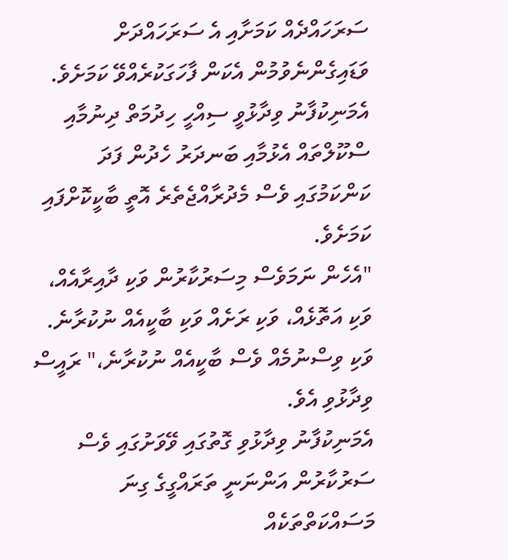ސަރަހައްދެއް ކަމަށާއި އެ ސަރަހައްދަށް ވަޑައިގެންނެވުމުން އެކަން ފާހަގަކުރެއްވޭ ކަމަށެވެ. އެމަނިކުފާނު ވިދާޅުވީ ސިއްހީ ހިދުމަތް ދިނުމާއި ސްކޫލްތައް އެޅުމާއި ބަނދަރު ހެދުން ފަދަ ކަންކަމުގައި ވެސް މެދުރާއްޖެތެރެ އޮތީ ބާކީކޮށްފައި ކަމަށެވެ.
"އެހެން ނަމަވެސް މިސަރުކާރުން ވަކި ދާއިރާއެއް، ވަކި އަތޮޅެއް، ވަކި ރަށެއް ވަކި ބާކީއެއް ނުކުރާނެ. ވަކި ވިސްނުމެއް ވެސް ބާކީއެއް ނުކުރާނެ،" ރައީސް ވިދާޅުވި އެވެ.
އެމަނިކުފާނު ވިދާޅުވި ގޮތުގައި ވޭވަށުގައި ވެސް ސަރުކާރުން އަންނަނީ ތަރައްގީގެ ގިނަ މަސައްކަތްތަކެއް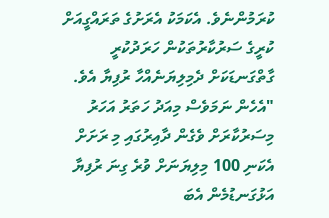ކުރަމުންނެވެ. އެކަމަކު އެރަށުގެ ތަރައްގީއަށް ކުރީގެ ސަރުކާރުތަކުން ހަރަދުކުރީ ގާތްގަނޑަކަށް ދެމިލިޔަނެއްހާ ރުފިޔާ އެވެ.
"އެހެން ނަމަވެސް މިއަދު ހަތަރު އަހަރު މިސަރުކާރަށް ވެގެން ދާއިރުގައި މި ރަށަށް އެކަނި 100 މިލިޔަނަށް ވުރެ ގިނަ ރުފިޔާ އަޅުގަނޑުމެން އެބަ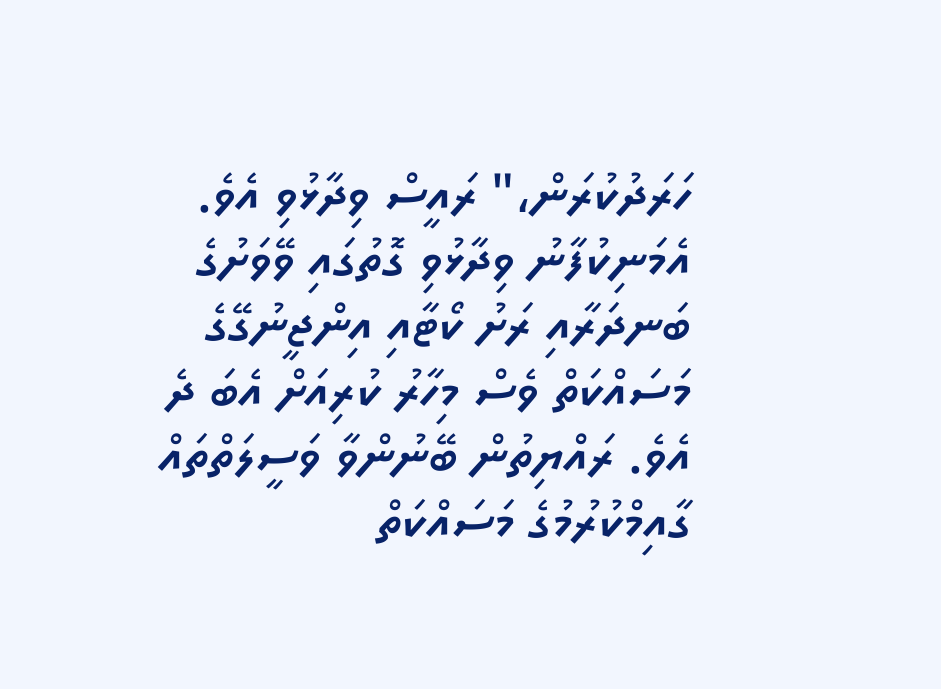ހަރަދުކުރަން،" ރައީސް ވިދާޅުވި އެވެ.
އެމަނިކުފާނު ވިދާޅުވި ގޮތުގައި ވޭވަށުގެ ބަނދަރާއި ރަށު ކޯޓާއި އިންޖީނުގޭގެ މަސައްކަތް ވެސް މިހާރު ކުރިއަށް އެބަ ދެ އެވެ. ރައްޔިތުން ބޭނުންވާ ވަސީލަތްތައް ގާއިމްކުރުމުގެ މަސައްކަތް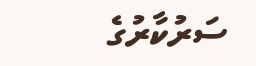ސަރުކާރުގެ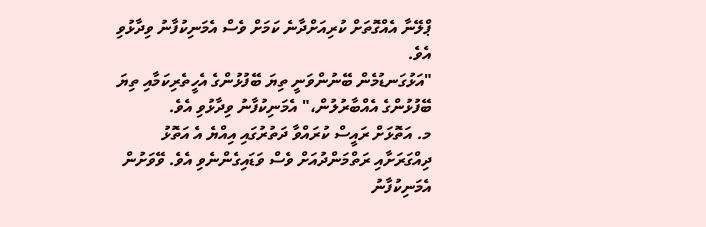ޕްލޭނާ އެއްގޮތަށް ކުރިއަށްދާނެ ކަމަށް ވެސް އެމަނިކުފާނު ވިދާޅުވި އެވެ.
"އަޅުގަނޑުމެން ބޭނުންވަނީ ތިޔަ ބޭފުޅުންގެ އެހީތެރިކަމާއި ތިޔަ ބޭފުޅުންގެ އެއްބާރުލުން،" އެމަނިކުފާނު ވިދާޅުވި އެވެ.
މ. އަތޮޅަށް ރައީސް ކުރައްވާ ދަތުރުގައި އިއްޔެ އެ އަތޮޅު ދިއްގަރަށާއި ރަތްމަންދުއަށް ވެސް ވަޑައިގެންނެވި އެވެ. ވޭވަށުން އެމަނިކުފާނު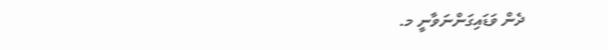ދެން ވަޑައިގަންނަވާނީ މ.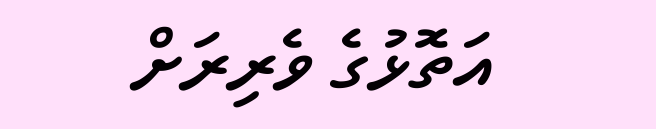އަތޮޅުގެ ވެރިރަށް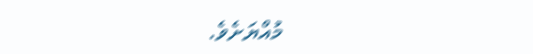މުއްޔަށެވެ.